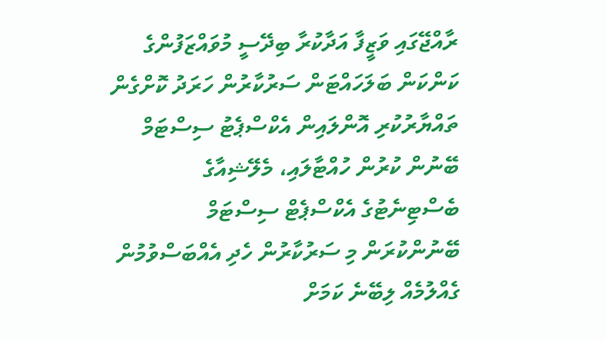ރާއްޖޭގައި ވަޒީފާ އަދާކުރާ ބިދޭސީ މުވައްޒަފުންގެ ކަންކަން ބަލަހައްޓަން ސަރުކާރުން ހަރަދު ކޮށްގެން ތައްޔާރުކުރި އޮންލައިން އެކްސްޕެޓު ސިސްޓަމް ބޭނުން ކުރުން ހުއްޓާލައި، މެލޭޝިއާގެ ބެސްޓިނެޓުގެ އެކްސްޕެޓް ސިސްޓަމް ބޭނުންކުރަން މި ސަރުކާރުން ހެދި އެއްބަސްވުމުން ގެއްލުމެއް ލިބޭނެ ކަމަށް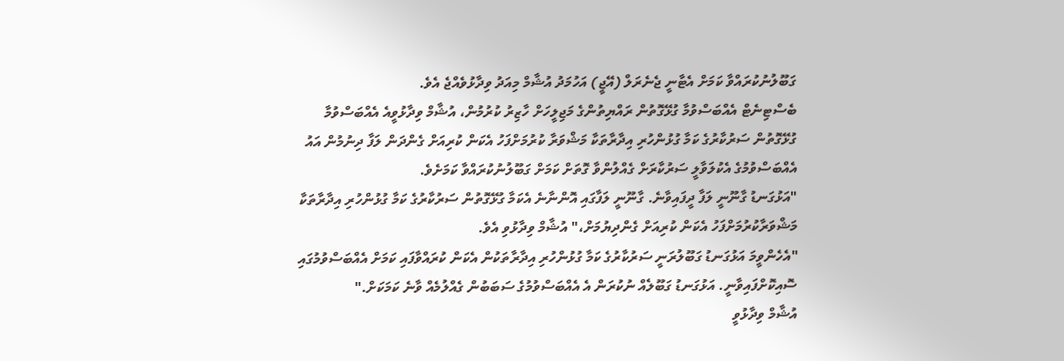ގަބޫލުނުކުރައްވާ ކަމަށް އެޓާނީ ޖެނެރަލް (އޭޖީ) އަހުމަދު އުޝާމް މިއަދު ވިދާޅުވެއްޖެ އެވެ.
ބެސްޓިނެޓް އެއްބަސްވުމާ ގުޅޭގޮތުން ރައްޔިތުންގެ މަޖިލީހަށް ހާޒިރު ކުރުމުން، އުޝާމް ވިދާޅުވީއެ އެއްބަސްވުމާ ގުޅޭގޮތުން ސަރުކާރުގެ ކަމާ ގުޅުންހުރި އިދާރާތަކާ މަޝްވަރާ ކުރުމަށްފަހު އެކަން ކުރިއަށް ގެންދަން ލަފާ ދިނުމުން އައު އެއްބަސްވުމުގެ އެކުލަވާލީ ސަރުކާރަށް ގެއްލުންވާ ގޮތަށް ކަމަށް ގަބޫލުނުކުރައްވާ ކަމަށެވެ.
"އަޅުގަނޑު ގާނޫނީ ލަފާ ދީފައިވާނެ. ގާނޫނީ ލަފާގައި އޮންނާނެ އެކަމާ ގުޅޭގޮތުން ސަރުކާރުގެ ކަމާ ގުޅުންހުރި އިދާރާތަކާ މަޝްވަރާކުރުމަށްފަހު އެކަން ކުރިއަށް ގެންދިޔުމަށް،" އުޝާމް ވިދާޅުވި އެވެ.
"އެހެންވީމަ އަޅުގަނޑު ގަބޫލުރަނީ ސަރުކާރުގެ ކަމާ ގުޅުންހުރި އިދާރާތަކުން އެކަން ކުރައްވާފައި ކަމަށް އެއްބަސްވުމުގައި ސޮއިކޮށްފައިވާނީ. އަޅުގަނޑު ގަބޫލެއް ނުކުރަން އެ އެއްބަސްވުމުގެ ސަބަބުން ގެއްލުމެއް ވާނެ ކަމަކަށް."
އުޝާމް ވިދާޅުވީ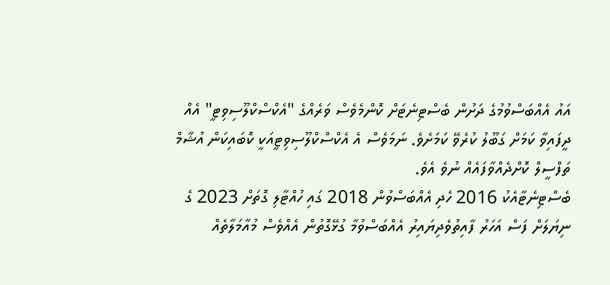އައު އެއްބަސްވުމުގެ ދަށުން ބެސްޓިނެޓަށް ކޮންމެވެސް ވަރެއްގެ "އެކްސްކްލޫސިވިޓީ" އެއް ދީފައިވާ ކަމަށް ގަބޫލު ކުރެވޭ ކަމަށެވެ. ނަމަވެސް އެ އެކްސްކްލޫސިވިޓީއަކީ ކޮބައިކަން އުޝާމް ތަފްސީލް ކޮށްދެއްވާފައެއް ނުވެ އެވެ.
ބެސްޓިނެޓާއެކު 2016 ހެދި އެއްބަސްވުން 2018 ގައި ހުއްޓާލި ގޮތަށް 2023 ގެ ނިޔަލަށް ފަސް އަހަރު ފާއިތުވެދިޔައިރު އެއްބަސްވުމާ ގުޅޭގޮތުން އެއްވެސް މުއާމަލާތެއް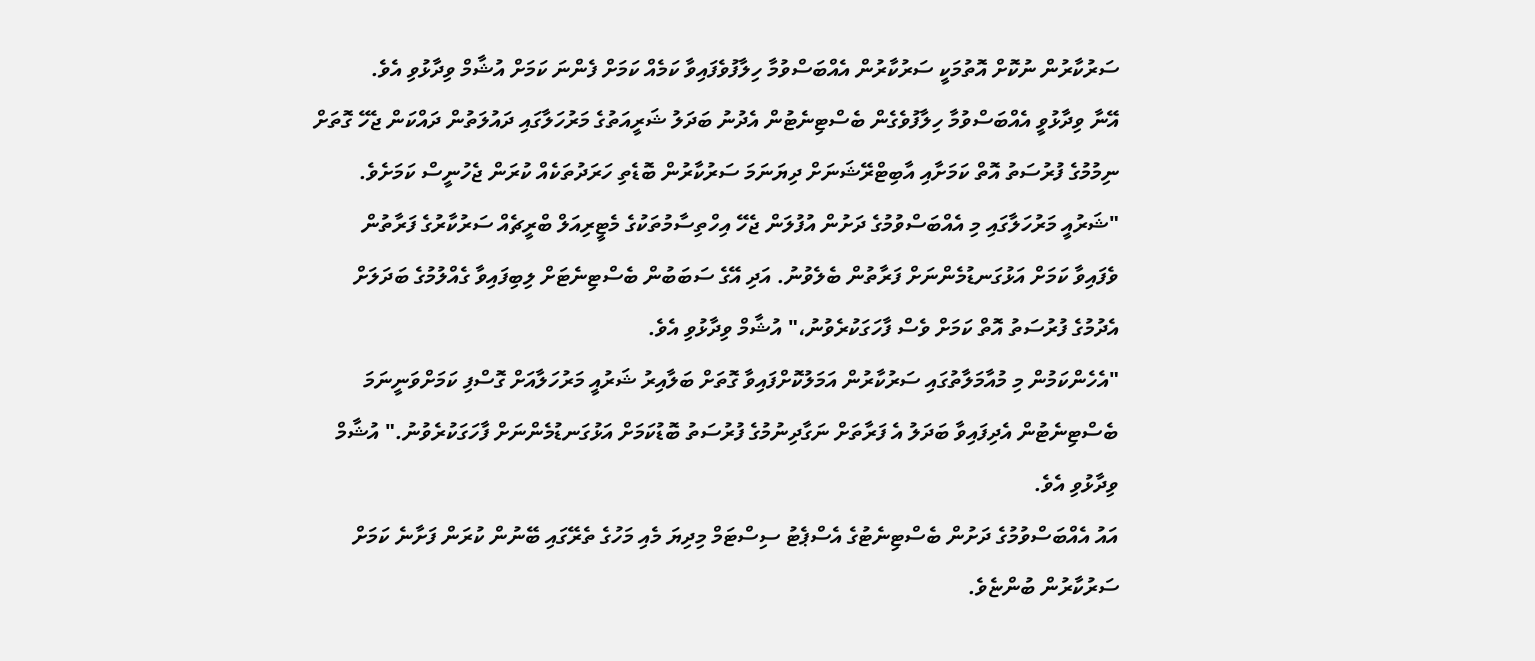ސަރުކާރުން ނުކޮށް އޮތުމަކީ ސަރުކާރުން އެއްބަސްވުމާ ހިލާފުވެފައިވާ ކަމެއް ކަމަށް ފެންނަ ކަމަށް އުޝާމް ވިދާޅުވި އެވެ.
އޭނާ ވިދާޅުވީ އެއްބަސްވުމާ ހިލާފުވެގެން ބެސްޓިނެޓުން އެދުނު ބަދަލު ޝަރީއަތުގެ މަރުހަލާގައި ދައުލަތުން ދައްކަން ޖެހޭ ގޮތަށް ނިމުމުގެ ފުރުސަތު އޮތް ކަމަށާއި އާބިޓްރޭޝަނަށް ދިޔަނަމަ ސަރުކާރުން ބޮޑެތި ހަރަދުތަކެއް ކުރަން ޖެހުނީސް ކަމަށެވެ.
"ޝަރުއީ މަރުހަލާގައި މި އެއްބަސްވުމުގެ ދަށުން އުފުލަން ޖެހޭ އިހްތިސާމުތަކުގެ މެޓީރިއަލް ބްރީޗެއް ސަރުކާރުގެ ފަރާތުން ވެފައިވާ ކަމަށް އަޅުގަނޑުމެންނަށް ފަރާތުން ބެލެވުނު. އަދި އޭގެ ސަބަބުން ބެސްޓިނެޓަށް ލިބިފައިވާ ގެއްލުމުގެ ބަދަލަށް އެދުމުގެ ފުރުސަތު އޮތް ކަމަށް ވެސް ފާހަގަކުރެވުނު،" އުޝާމް ވިދާޅުވި އެވެ.
"އެހެންކަމުން މި މުއާމަލާތުގައި ސަރުކާރުން އަމަލުކޮށްފައިވާ ގޮތަށް ބަލާއިރު ޝަރުއީ މަރުހަލާއަށް ގޮސްފި ކަމަށްވަނީނަމަ ބެސްޓިނެޓުން އެދިފައިވާ ބަދަލު އެ ފަރާތަށް ނަގާދިނުމުގެ ފުރުސަތު ބޮޑުކަމަށް އަޅުގަނޑުމެންނަށް ފާހަގަކުރެވުނު." އުޝާމް ވިދާޅުވި އެވެ.
އައު އެއްބަސްވުމުގެ ދަށުން ބެސްޓިނެޓުގެ އެސްޕެޓު ސިސްޓަމް މިދިޔަ މެއި މަހުގެ ތެރޭގައި ބޭނުން ކުރަން ފަށާނެ ކަމަށް ސަރުކާރުން ބުންޏެވެ.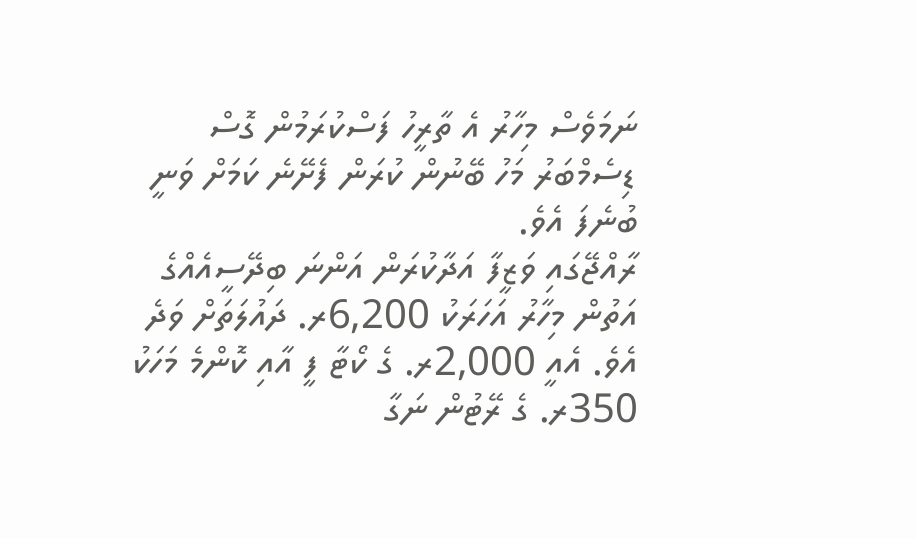ނަމަވެސް މިހާރު އެ ތާރީހު ފަސްކުރަމުން ގޮސް ޑިސެމްބަރު މަހު ބޭނުން ކުރަން ފެށޭނެ ކަމަށް ވަނީ ބުނެފަ އެވެ.
ރާއްޖޭގައި ވަޒީފާ އަދާކުރަން އަންނަ ބިދޭސީއެއްގެ އަތުން މިހާރު އަހަރަކު 6,200ރ. ދައުލަތަށް ވަދެ އެވެ. އެއީ 2,000ރ. ގެ ކޯޓާ ފީ އާއި ކޮންމެ މަހަކު 350ރ. ގެ ރޭޓުން ނަގާ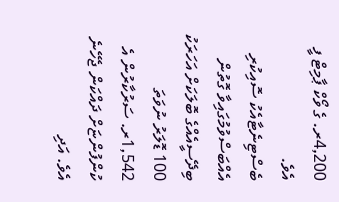4,200ރ. ގެ ވޯކް ޕާމިޓް ފީ އެވެ.
ބެސްޓިނެޓާއެކު ސޮއިކުރި އެއްބަސްވުމުގައިވާ ގޮތުން ބިދޭސީއެއްގެ ބޮލަކަށް އަހަރަކު 100 ޑޮލަރު ނުވަތަ 1,542ރ. ސަރުކާރުން އެ ކުންފުންޏަށް ދައްކަން ޖެހޭނެ އެވެ. އަދި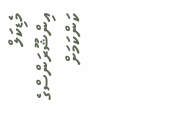މެޑިކަލް އިންޝޫރަންސްގެ ކަންކަމަށް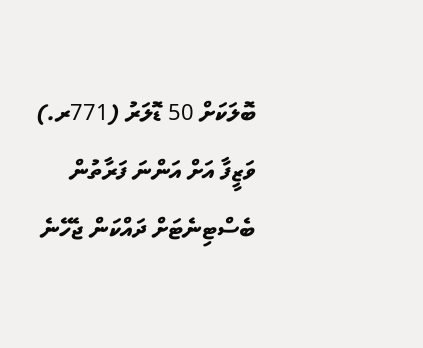ބޮލަކަށް 50 ޑޮލަރު (771ރ.) ވަޒީފާ އަށް އަންނަ ފަރާތުން ބެސްޓިނެޓަށް ދައްކަން ޖެހޭނެ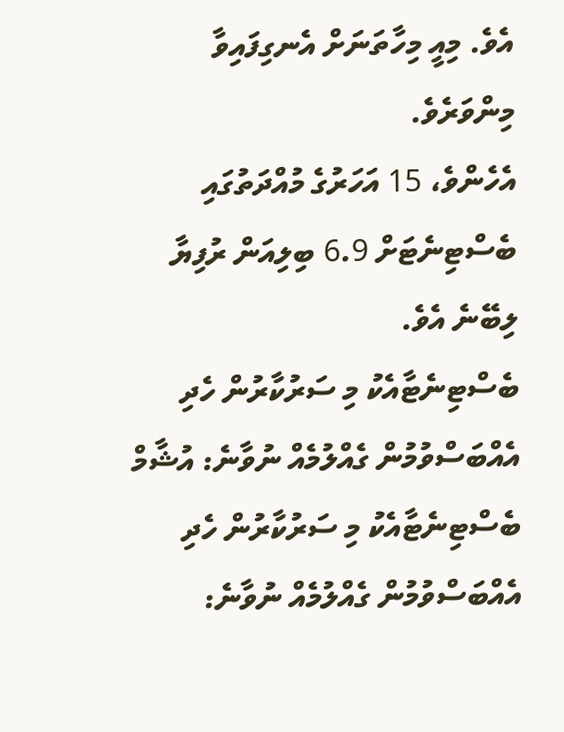އެވެ. މިއީ މިހާތަނަށް އެނގިފައިވާ މިންވަރެވެ.
އެހެންވެ، 15 އަހަރުގެ މުއްދަތުގައި ބެސްޓިނެޓަށް 6.9 ބިލިއަން ރުފިޔާ ލިބޭނެ އެވެ.
ބެސްޓިނެޓާއެކު މި ސަރުކާރުން ހެދި އެއްބަސްވުމުން ގެއްލުމެއް ނުވާނެ: އުޝާމް ބެސްޓިނެޓާއެކު މި ސަރުކާރުން ހެދި އެއްބަސްވުމުން ގެއްލުމެއް ނުވާނެ: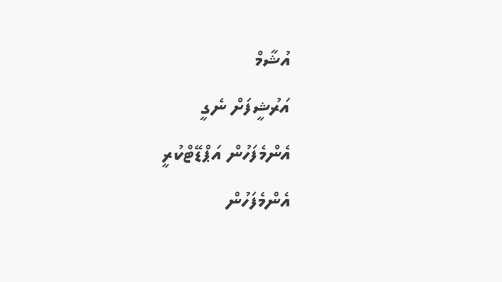އުޝާމް
އަރުޝީފަށް ނެގީ
އެންމެފަހުން އަޕްޑޭޓްކުރީ
އެންމެފަހުން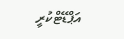އަޕްޑޭޓްކުރީ